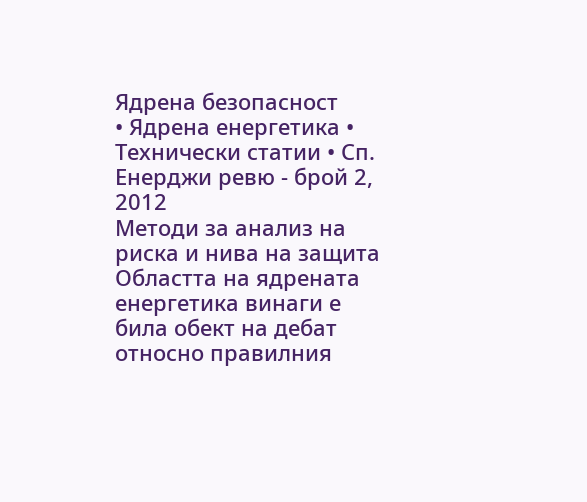Ядрена безопасност
• Ядрена енергетика • Технически статии • Сп. Енерджи ревю - брой 2, 2012
Методи за анализ на риска и нива на защита
Областта на ядрената енергетика винаги е била обект на дебат относно правилния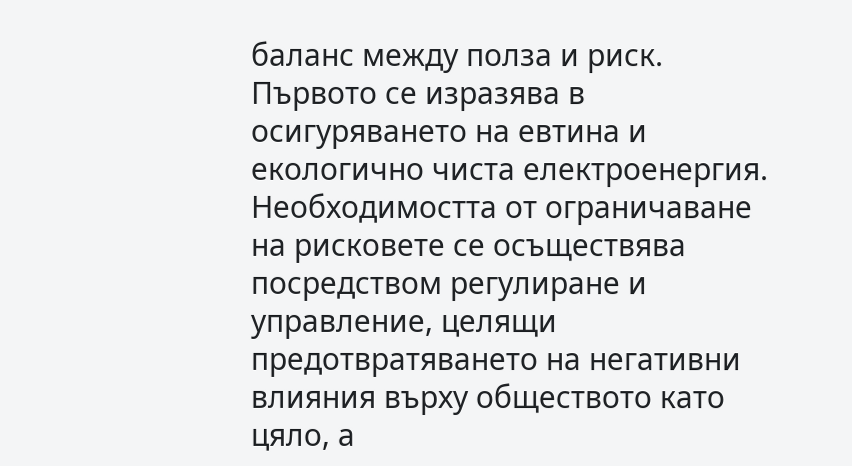баланс между полза и риск. Първото се изразява в осигуряването на евтина и екологично чиста електроенергия. Необходимостта от ограничаване на рисковете се осъществява посредством регулиране и управление, целящи предотвратяването на негативни влияния върху обществото като цяло, а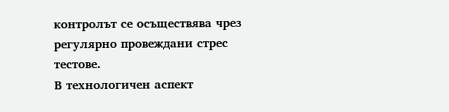контролът се осъществява чрез регулярно провеждани стрес тестове.
В технологичен аспект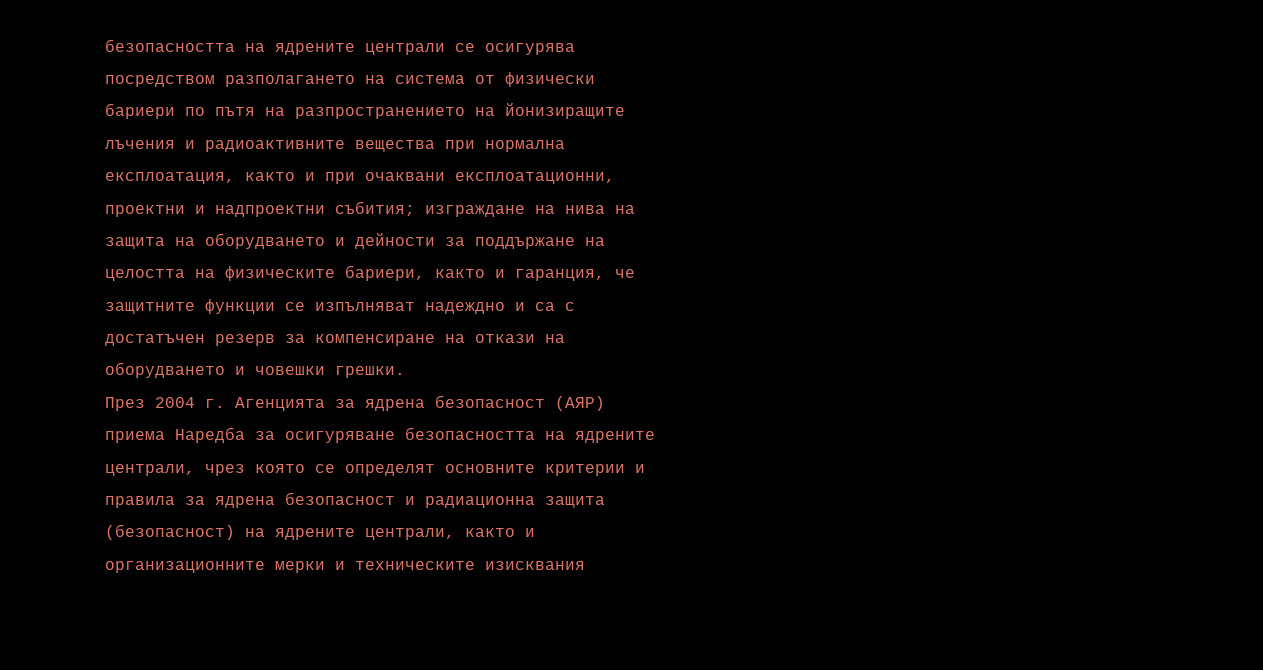безопасността на ядрените централи се осигурява посредством разполагането на система от физически бариери по пътя на разпространението на йонизиращите лъчения и радиоактивните вещества при нормална експлоатация, както и при очаквани експлоатационни, проектни и надпроектни събития; изграждане на нива на защита на оборудването и дейности за поддържане на целостта на физическите бариери, както и гаранция, че защитните функции се изпълняват надеждно и са с достатъчен резерв за компенсиране на откази на оборудването и човешки грешки.
През 2004 г. Агенцията за ядрена безопасност (АЯР) приема Наредба за осигуряване безопасността на ядрените централи, чрез която се определят основните критерии и правила за ядрена безопасност и радиационна защита (безопасност) на ядрените централи, както и организационните мерки и техническите изисквания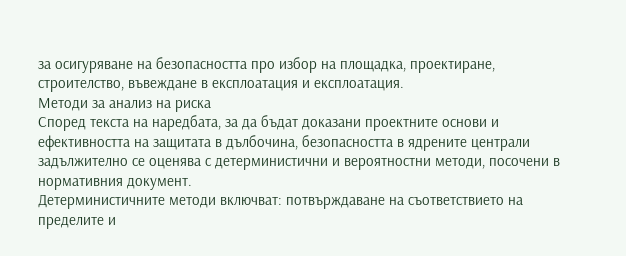за осигуряване на безопасността про избор на площадка, проектиране, строителство, въвеждане в експлоатация и експлоатация.
Методи за анализ на риска
Според текста на наредбата, за да бъдат доказани проектните основи и ефективността на защитата в дълбочина, безопасността в ядрените централи задължително се оценява с детерминистични и вероятностни методи, посочени в нормативния документ.
Детерминистичните методи включват: потвърждаване на съответствието на пределите и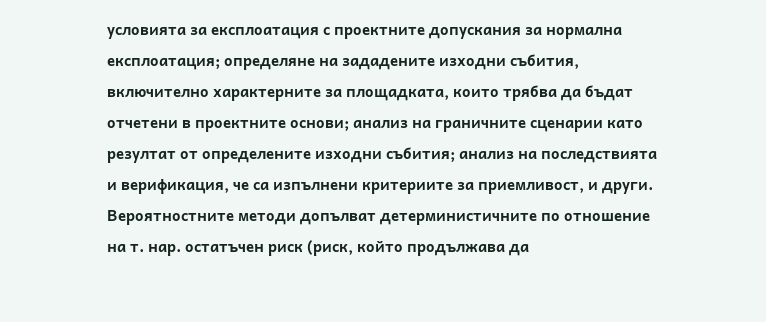условията за експлоатация с проектните допускания за нормална експлоатация; определяне на зададените изходни събития, включително характерните за площадката, които трябва да бъдат отчетени в проектните основи; анализ на граничните сценарии като резултат от определените изходни събития; анализ на последствията и верификация, че са изпълнени критериите за приемливост, и други.
Вероятностните методи допълват детерминистичните по отношение на т. нар. остатъчен риск (риск, който продължава да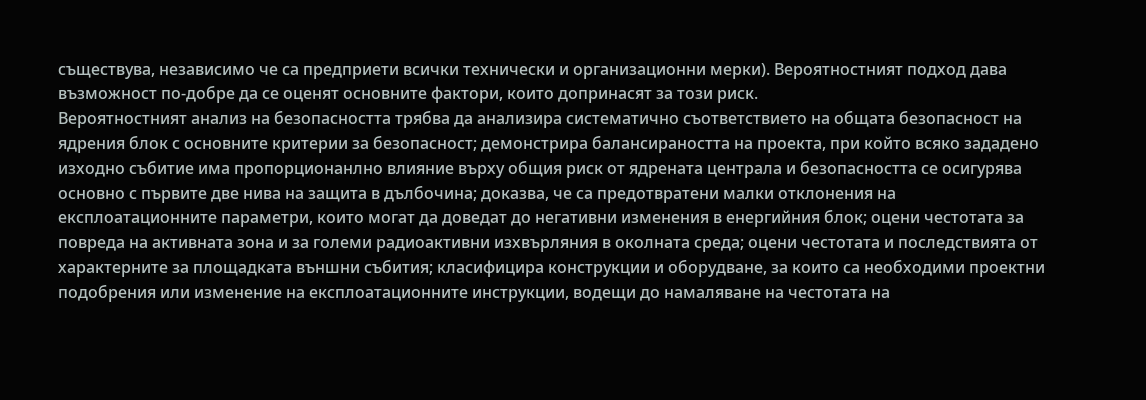съществува, независимо че са предприети всички технически и организационни мерки). Вероятностният подход дава възможност по-добре да се оценят основните фактори, които допринасят за този риск.
Вероятностният анализ на безопасността трябва да анализира систематично съответствието на общата безопасност на ядрения блок с основните критерии за безопасност; демонстрира балансираността на проекта, при който всяко зададено изходно събитие има пропорционанлно влияние върху общия риск от ядрената централа и безопасността се осигурява основно с първите две нива на защита в дълбочина; доказва, че са предотвратени малки отклонения на експлоатационните параметри, които могат да доведат до негативни изменения в енергийния блок; оцени честотата за повреда на активната зона и за големи радиоактивни изхвърляния в околната среда; оцени честотата и последствията от характерните за площадката външни събития; класифицира конструкции и оборудване, за които са необходими проектни подобрения или изменение на експлоатационните инструкции, водещи до намаляване на честотата на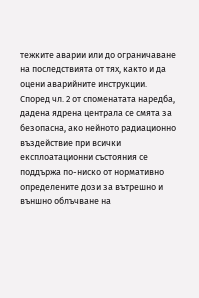тежките аварии или до ограничаване на последствията от тях, както и да оцени аварийните инструкции.
Според чл. 2 от споменатата наредба, дадена ядрена централа се смята за безопасна, ако нейното радиационно въздействие при всички експлоатационни състояния се поддържа по-ниско от нормативно определените дози за вътрешно и външно облъчване на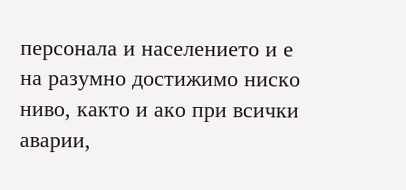персонала и населението и е на разумно достижимо ниско ниво, както и ако при всички аварии,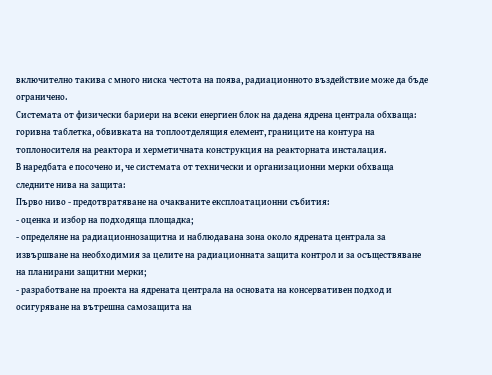включително такива с много ниска честота на поява, радиационното въздействие може да бъде ограничено.
Системата от физически бариери на всеки енергиен блок на дадена ядрена централа обхваща: горивна таблетка, обвивката на топлоотделящия елемент, границите на контура на топлоносителя на реактора и херметичната конструкция на реакторната инсталация.
В наредбата е посочено и, че системата от технически и организационни мерки обхваща следните нива на защита:
Първо ниво - предотвратяване на очакваните експлоатационни събития:
- оценка и избор на подходяща площадка;
- определяне на радиационнозащитна и наблюдавана зона около ядрената централа за извършване на необходимия за целите на радиационната защита контрол и за осъществяване на планирани защитни мерки;
- разработване на проекта на ядрената централа на основата на консервативен подход и осигуряване на вътрешна самозащита на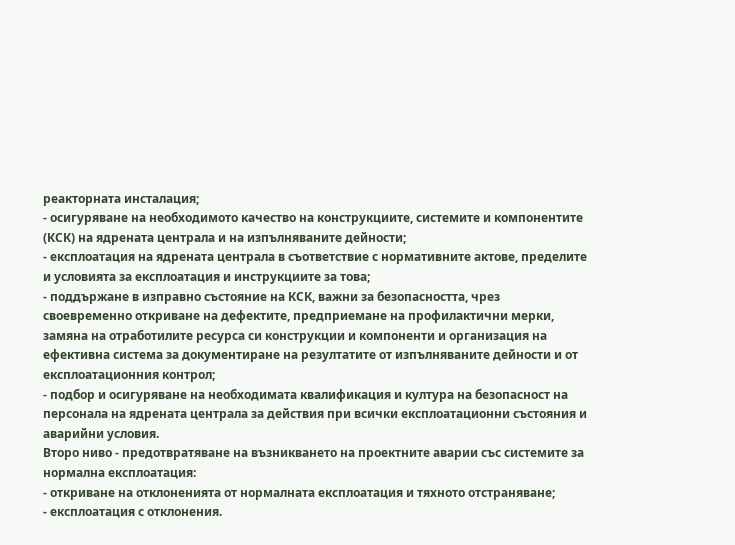реакторната инсталация;
- осигуряване на необходимото качество на конструкциите, системите и компонентите (КСК) на ядрената централа и на изпълняваните дейности;
- експлоатация на ядрената централа в съответствие с нормативните актове, пределите и условията за експлоатация и инструкциите за това;
- поддържане в изправно състояние на КСК, важни за безопасността, чрез своевременно откриване на дефектите, предприемане на профилактични мерки, замяна на отработилите ресурса си конструкции и компоненти и организация на ефективна система за документиране на резултатите от изпълняваните дейности и от експлоатационния контрол;
- подбор и осигуряване на необходимата квалификация и култура на безопасност на персонала на ядрената централа за действия при всички експлоатационни състояния и аварийни условия.
Второ ниво - предотвратяване на възникването на проектните аварии със системите за нормална експлоатация:
- откриване на отклоненията от нормалната експлоатация и тяхното отстраняване;
- експлоатация с отклонения.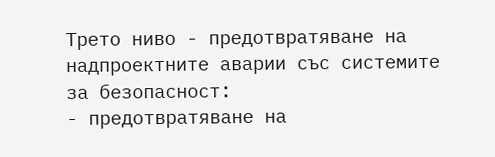Трето ниво - предотвратяване на надпроектните аварии със системите за безопасност:
- предотвратяване на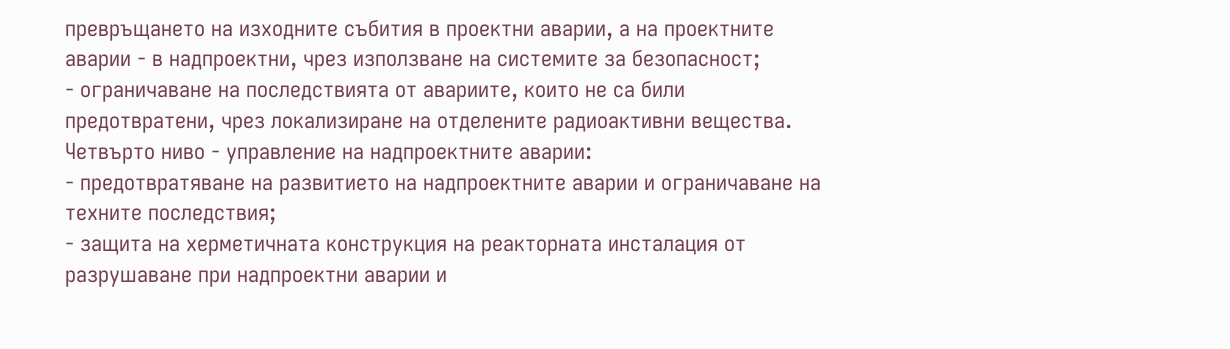превръщането на изходните събития в проектни аварии, а на проектните аварии - в надпроектни, чрез използване на системите за безопасност;
- ограничаване на последствията от авариите, които не са били предотвратени, чрез локализиране на отделените радиоактивни вещества.
Четвърто ниво - управление на надпроектните аварии:
- предотвратяване на развитието на надпроектните аварии и ограничаване на техните последствия;
- защита на херметичната конструкция на реакторната инсталация от разрушаване при надпроектни аварии и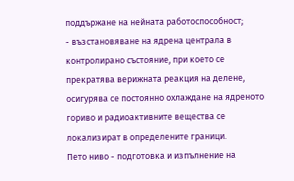поддържане на нейната работоспособност;
- възстановяване на ядрена централа в контролирано състояние, при което се прекратява верижната реакция на делене, осигурява се постоянно охлаждане на ядреното гориво и радиоактивните вещества се локализират в определените граници.
Пето ниво - подготовка и изпълнение на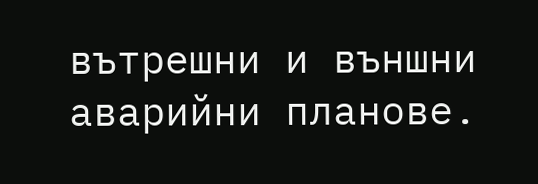вътрешни и външни аварийни планове.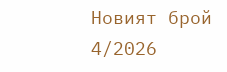Новият брой 4/2026